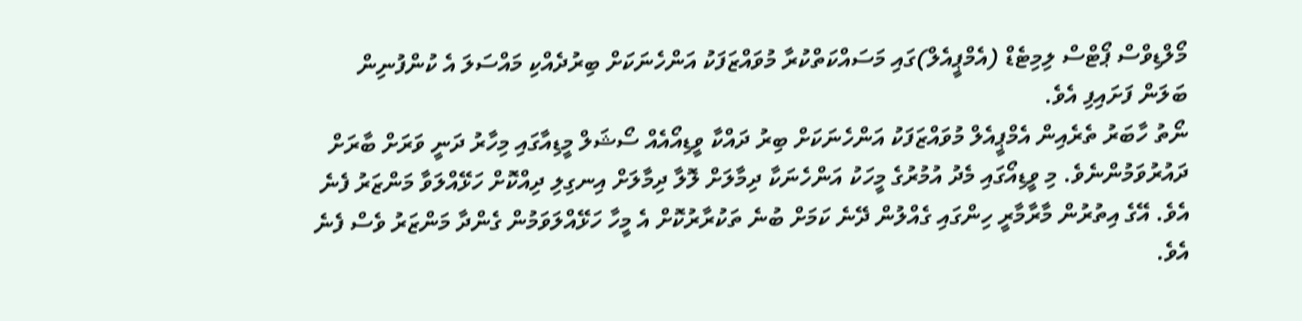މޯލްޑިވްސް ޕޯޓްސް ލިމިޓެޑް (އެމްޕީއެލް)ގައި މަސައްކަތްކުރާ މުވައްޒަފަކު އަންހެނަކަށް ބިރުދެއްކި މައްސަލަ އެ ކުންފުނިން ބަލަން ފަށައިފި އެވެ.
ނޯތު ހާބަރު ތެރެއިން އެމްޕީއެލް މުވައްޒަފަކު އަންހެނަކަށް ބިރު ދައްކާ ވީޑިއޯއެއް ސޯޝަލް މީޑިއާގައި މިހާރު ދަނީ ވަރަށް ބާރަށް ދައުރުވަމުންނެވެ. މި ވީޑިއޯގައި މެދު އުމުރުގެ މީހަކު އަންހެނަކާ ދިމާލަށް ލޮލާ ދިމާލަށް އިނގިލި ދިއްކޮށް ހަޅޭއްލަވާ މަންޒަރު ފެނެ އެވެ. އޭގެ އިތުރުން މާރާމާރީ ހިންގައި ގެއްލުން ދޭނެ ކަމަށް ބުނެ ތަކުރާރުކޮށް އެ މީހާ ހަޅޭއްލަވަމުން ގެންދާ މަންޒަރު ވެސް ފެނެ އެވެ.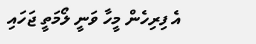އެ ފިރިހެން މީހާ ވަނީ ލޯމަތީ ޖަހައި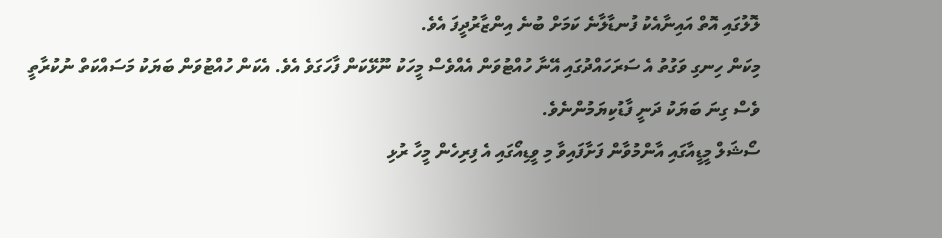ލޮލުގައި އޮތް އައިނާއެކު ފުނޑާލާނެ ކަމަށް ބުނެ އިންޒާރުދީފަ އެވެ.
މިކަން ހިނގި ވަގުތު އެ ސަރަހައްދުގައި އޭނާ ހުއްޓުވަން އެއްވެސް މީހަކު ނޫޅޭކަން ފާހަގަވެ އެވެ. އެކަން ހުއްޓުވަން ބަޔަކު މަސައްކަތް ނުކުރާތީ ވެސް ގިނަ ބަޔަކު ދަނީ ފާޑުކިޔަމުންނެވެ.
ސޯޝަލް މީޑީއާގައި އާންމުވާން ފަށާފައިވާ މި ވީޑިއޯގައި އެ ފިރިހެން މީހާ ރުޅި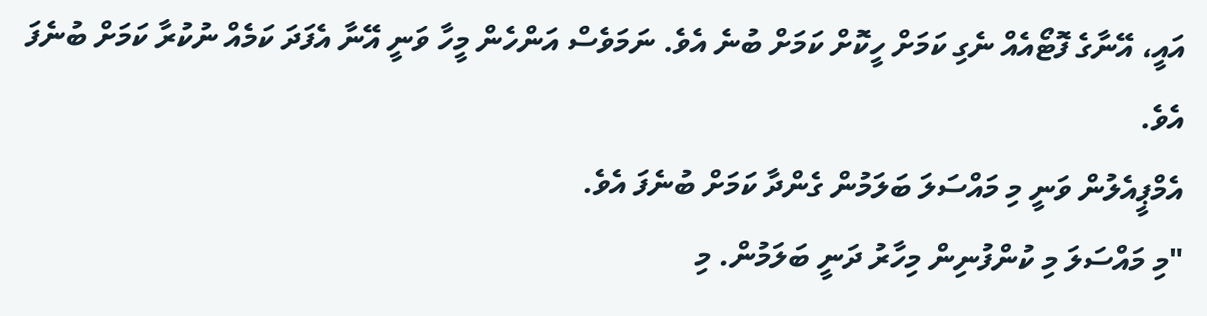އައީ، އޭނާގެ ފޮޓޯއެއް ނެގި ކަމަށް ހީކޮށް ކަމަށް ބުނެ އެވެ. ނަމަވެސް އަންހެން މީހާ ވަނީ އޭނާ އެފަދަ ކަމެއް ނުކުރާ ކަމަށް ބުނެފަ އެވެ.
އެމްޕީއެލުން ވަނީ މި މައްސަލަ ބަލަމުން ގެންދާ ކަމަށް ބުނެފަ އެވެ.
"މި މައްސަލަ މި ކުންފުނިން މިހާރު ދަނީ ބަލަމުން. މި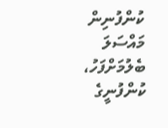ކުންފުނިން މައްސަލަ ބެލުމަށްފަހު، ކުންފުނީގެ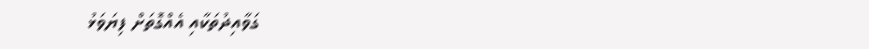ގަވާއިދުތަކާއި އެއްގޮތަށް ފިޔަވަޅު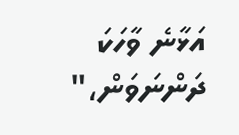އަޅާނެ ވާހަކަ ދަންނަވަން،"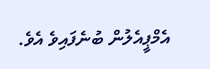އެމްޕީއެލުން ބުނެފައިވެ އެވެ.